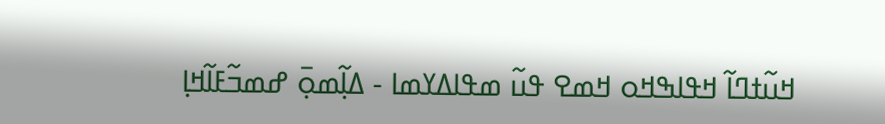ߞߎ߬ߙߣߊ߬ ߞߟߊߒߞߋ ߞߘߐ ߟߎ߬ ߘߟߊߡߌߘߊ - ߡߊ߲߬ߘߋ߲߫ ߝߘߏ߬ߓߊ߬ߞߊ߲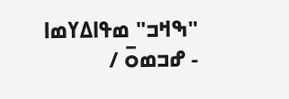"ߒߞߏ" ߘߟߊߡߌߘߊ - ߝߏߘߋ߫ /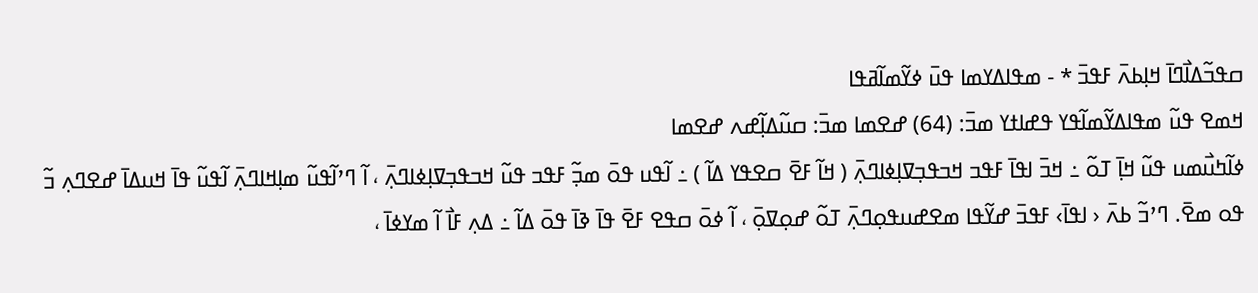ߛߟߏ߬ߡߊ߯ߣߊ߫ ߞߊ߲ߕߍ߫ ߓߟߏ߫ * - ߘߟߊߡߌߘߊ ߟߎ߫ ߦߌ߬ߘߊ߬ߥߟߊ
ߞߘߐ ߟߎ߬ ߘߟߊߡߌ߬ߘߊ߬ߟߌ ߟߝߊߙߌ ߘߏ߫: (64) ߝߐߘߊ ߘߏ߫: ߛߎ߬ߡߊ߲߬ߝߍ ߝߐߘߊ
ߦߊ߬ߤߎ߯ߘߎ ߟߎ߬ ߞߊ߲߫ ߠߋ߬ ߸ ߞߏ߫ ߊߟߊ߫ ߓߟߏ ߞߏߟߏ߲ߜߊ߲ߦߊߣߍ߲߫ ( ߞߊ߬ ߓߐ߫ ߛߐߟߌ ߡߊ߬ ) ߸ ߊ߬ߟߎ ߟߋ߫ ߘߏ߲߬ ߓߟߏ ߟߎ߬ ߞߏߟߏ߲ߜߊ߲ߦߊߣߍ߲߫ ، ߊ߬ ߣߴߊ߬ߟߎ߬ ߘߊ߲ߞߊߣߍ߲߫ ߊ߬ߟߎ߬ ߟߊ߫ ߞߎߡߊ߫ ߝߐߣߍ߲ ߏ߬ ߟߋ ߘߐ߫. ߣߴߏ߬ ߕߍ߫ ‹ ߊߟߊ߫› ߓߟߏ߫ ߝߌ߬ߟߊ ߘߐߝߎߟߋ߲ߣߍ߲߫ ߠߋ߬ ߝߋ߲ߜߋ߲߫ ، ߊ߬ ߦߋ߫ ߛߟߐ ߓߐ߫ ߟߊ߫ ߢߊ߫ ߟߋ߫ ߡߊ߬ ߸ ߡߍ߲ ߓߊ߯ ߊ߬ ߘߌߦߊ߫ ،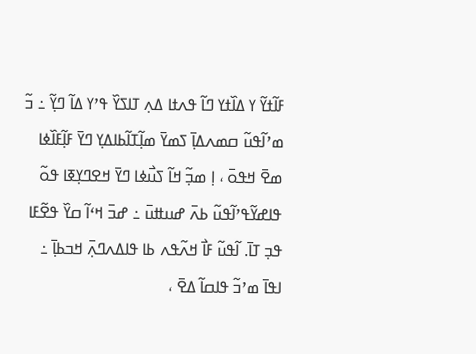ߓߊ߬ߙߌ߬ ߌ ߡߊ߰ߙߌ ߣߊ߬ ߟߍߙߊ ߡߍ߲ ߠߊߖߌ߰ ߟߴߌ ߡߊ߬ ߣߌ߲߬ ߸ ߏ߬ ߘߴߊ߬ߟߎ߬ ߛߘߍߡߊ߲߫ ߖߘߌ߫ ߘߊ߲߬ߠߊ߬ߕߊߡߌ߲ ߣߌ߫ ߓߊ߲߬ߓߊ߰ߦߊ ߘߐ߫ ߞߟߋ߫ ، ߊ߲ ߘߏ߲߬ ߞߊ߬ ߖߎ߯ߦߊ ߣߌ߫ ߞߐߣߌ߲ߧߊ ߟߋ߬ ߟߊߝߌ߬ߟߴߊ߬ߟߎ߬ ߕߍ߫ ߝߎߚߎ߫ ߸ ߝߏ߫ ߞߵߊ߬ ߛߌ߰ ߟߐ߬ߓߊ ߟߏ߲ ߠߊ߫. ߊ߬ߟߎ߬ ߓߊ߯ ߞߍ߬ߟߍ ߕߊ ߟߊߡߍߣߍ߲߫ ߞߏߕߊ߲߫ ߸ ߊߟߊ߫ ߘߴߏ߬ ߟߊߛߊ߬ ߡߐ߫ ،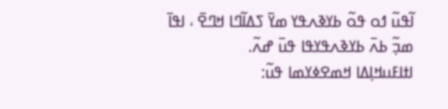ߊ߬ߟߎ߬ ߗߋ ߟߋ߬ ߕߌߢߍߟߌ ߘߌ߫ ߖߡߊ߬ߣߊ ߞߣߐ߫ ، ߊߟߊ߫ ߘߏ߲߬ ߕߍ߫ ߕߌߢߍߟߌߟߊ ߟߎ߫ ߝߍ߬.
ߊߙߊߓߎߞߊ߲ߡߊ ߞߘߐߦߌߘߊ ߟߎ߬: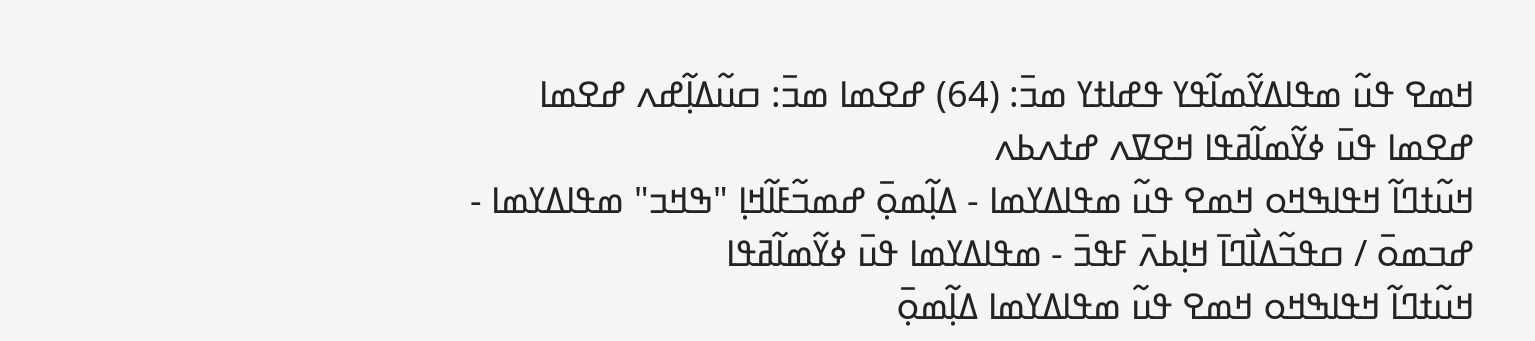ߞߘߐ ߟߎ߬ ߘߟߊߡߌ߬ߘߊ߬ߟߌ ߟߝߊߙߌ ߘߏ߫: (64) ߝߐߘߊ ߘߏ߫: ߛߎ߬ߡߊ߲߬ߝߍ ߝߐߘߊ
ߝߐߘߊ ߟߎ߫ ߦߌ߬ߘߊ߬ߥߟߊ ߞߐߜߍ ߝߙߍߕߍ
ߞߎ߬ߙߣߊ߬ ߞߟߊߒߞߋ ߞߘߐ ߟߎ߬ ߘߟߊߡߌߘߊ - ߡߊ߲߬ߘߋ߲߫ ߝߘߏ߬ߓߊ߬ߞߊ߲ "ߒߞߏ" ߘߟߊߡߌߘߊ - ߝߏߘߋ߫ / ߛߟߏ߬ߡߊ߯ߣߊ߫ ߞߊ߲ߕߍ߫ ߓߟߏ߫ - ߘߟߊߡߌߘߊ ߟߎ߫ ߦߌ߬ߘߊ߬ߥߟߊ
ߞߎ߬ߙߣߊ߬ ߞߟߊߒߞߋ ߞߘߐ ߟߎ߬ ߘߟߊߡߌߘߊ ߡߊ߲߬ߘߋ߲߫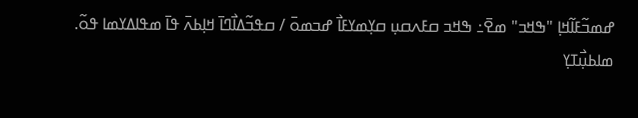ߝߘߏ߬ߓߊ߬ߞߊ߲ "ߒߞߏ" ߘߐ߫߸ ߒߞߏ ߛߓߍߛߎ߲ ߛߌ߲ߘߌߓߊ߯ ߝߏߘߋ߫ / ߛߟߏ߬ߡߊ߯ߣߊ߫ ߞߊ߲ߕߍ߫ ߟߊ߫ ߘߟߊߡߌߘߊ ߟߋ߬.
ߘߊߕߎ߲߯ߠߌ߲